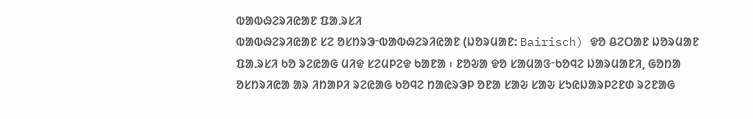ᱵᱟᱵᱷᱮᱨᱤᱭᱟᱱ ᱯᱟᱹᱨᱥᱤ
ᱵᱟᱵᱷᱮᱨᱤᱭᱟᱱ ᱥᱮ ᱚᱥᱴᱨᱳᱼᱵᱟᱵᱷᱮᱨᱤᱭᱟᱱ (ᱡᱚᱨᱢᱟᱱ: Bairisch) ᱫᱚ ᱪᱮᱛᱟᱱ ᱡᱚᱨᱢᱟᱱ ᱯᱟᱹᱨᱥᱤ ᱠᱚ ᱨᱮᱭᱟᱜ ᱢᱤᱫ ᱥᱮᱢᱞᱮᱫ ᱠᱟᱱᱟ ᱾ ᱱᱚᱶᱟ ᱫᱚ ᱥᱟᱢᱟᱝᱼᱠᱚᱧᱮ ᱡᱟᱨᱢᱟᱱᱤ, ᱜᱚᱴᱟ ᱚᱥᱴᱨᱤᱭᱟ ᱟᱨ ᱤᱴᱟᱞᱤ ᱨᱮᱭᱟᱜ ᱠᱚᱧᱮ ᱴᱟᱭᱨᱳᱞ ᱚᱱᱟ ᱥᱟᱶ ᱥᱟᱶ ᱥᱩᱭᱡᱟᱨᱞᱮᱱᱰ ᱨᱮᱱᱟᱜ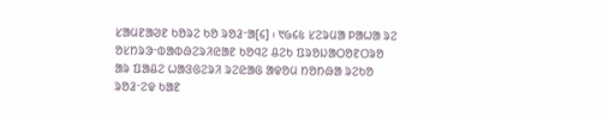ᱥᱟᱢᱱᱟᱣᱱ ᱠᱚᱨᱮ ᱠᱚ ᱨᱚᱲᱼᱟ[᱔] ᱾ ᱑᱙᱔᱕ ᱥᱮᱨᱢᱟ ᱞᱟᱦᱟ ᱨᱮ ᱚᱥᱴᱨᱳᱼᱵᱟᱵᱷᱮᱨᱤᱭᱟᱱ ᱠᱚᱧᱮ ᱪᱮᱠ ᱯᱨᱚᱡᱟᱛᱚᱱᱛᱨᱚ ᱟᱨ ᱯᱟᱪᱮ ᱦᱟᱝᱜᱮᱨᱤ ᱨᱮᱭᱟᱜ ᱟᱫᱚᱢ ᱴᱚᱴᱷᱟ ᱨᱮᱠᱚ ᱨᱚᱲᱼᱮᱫ ᱠᱟᱱ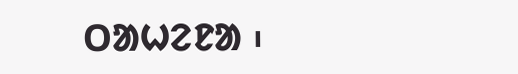ᱛᱟᱦᱮᱱᱟ ᱾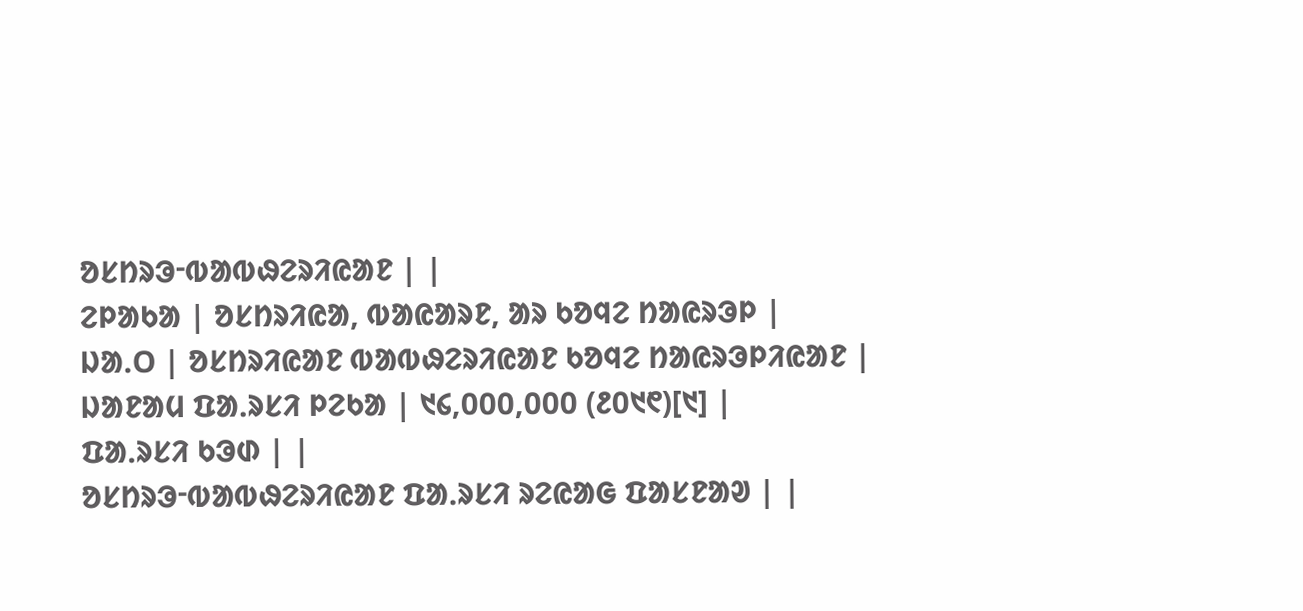ᱚᱥᱴᱨᱳᱼᱵᱟᱵᱷᱮᱨᱤᱭᱟᱱ | |
ᱮᱞᱟᱠᱟ | ᱚᱥᱴᱨᱤᱭᱟ, ᱵᱟᱭᱟᱨᱱ, ᱟᱨ ᱠᱚᱧᱮ ᱴᱟᱭᱨᱳᱞ |
ᱡᱟᱹᱛ | ᱚᱥᱴᱨᱤᱭᱟᱱ ᱵᱟᱵᱷᱮᱨᱤᱭᱟᱱ ᱠᱚᱧᱮ ᱴᱟᱭᱨᱳᱞᱤᱭᱟᱱ |
ᱡᱟᱱᱟᱢ ᱯᱟᱹᱨᱥᱤ ᱞᱮᱠᱟ | ᱑᱔,᱐᱐᱐,᱐᱐᱐ (᱒᱐᱑᱖)[᱑] |
ᱯᱟᱹᱨᱥᱤ ᱠᱳᱰ | |
ᱚᱥᱴᱨᱳᱼᱵᱟᱵᱷᱮᱨᱤᱭᱟᱱ ᱯᱟᱹᱨᱥᱤ ᱨᱮᱭᱟᱜ ᱯᱟᱥᱱᱟᱣ | |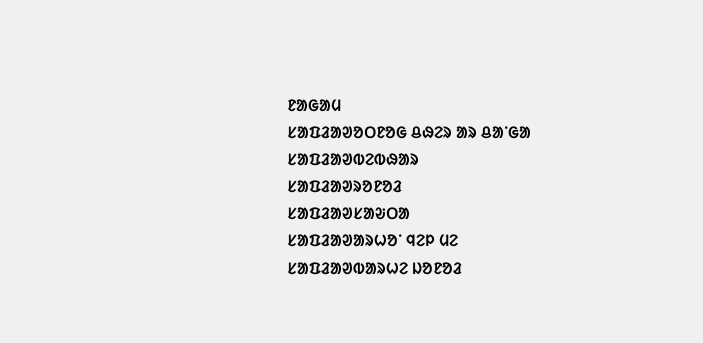ᱱᱟᱜᱟᱢ
ᱥᱟᱯᱲᱟᱣᱚᱛᱱᱚᱜ ᱪᱷᱮᱨ ᱟᱨ ᱪᱟᱸᱜᱟ
ᱥᱟᱯᱲᱟᱣᱵᱮᱵᱷᱟᱨ
ᱥᱟᱯᱲᱟᱣᱨᱚᱱᱚᱲ
ᱥᱟᱯᱲᱟᱣᱥᱟᱶᱛᱟ
ᱥᱟᱯᱲᱟᱣᱟᱨᱦᱚᱸ ᱧᱮᱞ ᱢᱮ
ᱥᱟᱯᱲᱟᱣᱵᱟᱨᱦᱮ ᱡᱚᱱᱚᱲ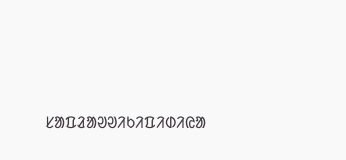ᱥᱟᱯᱲᱟᱣᱣᱤᱠᱤᱯᱤᱰᱤᱭᱟ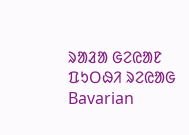ᱨᱟᱲᱟ ᱜᱮᱭᱟᱱ ᱯᱩᱛᱷᱤ ᱨᱮᱭᱟᱜ Bavarian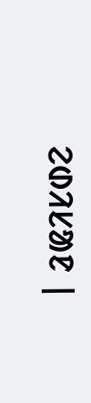ᱮᱰᱤᱥᱟᱱ |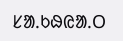ᱥᱟᱹᱠᱷᱭᱟᱹᱛ